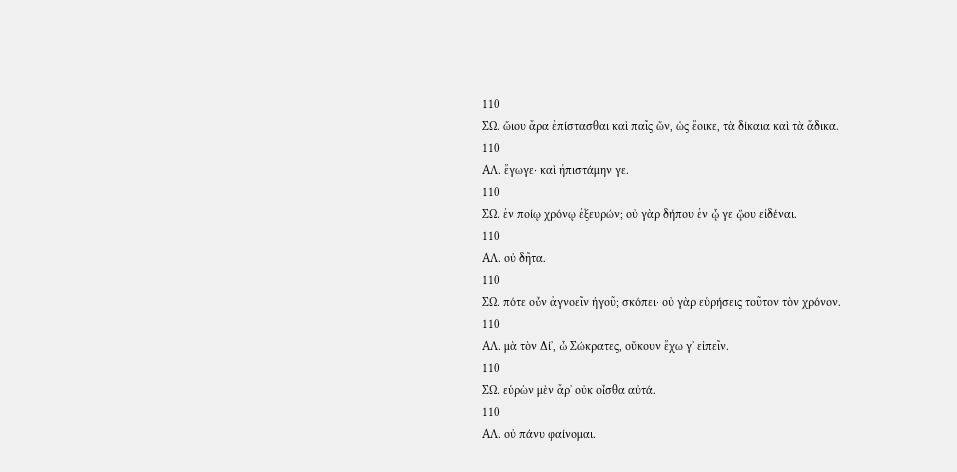110
ΣΩ. ὤιου ἄρα ἐπίστασθαι καὶ παῖς ὤν, ὡς ἔοικε, τὰ δίκαια καὶ τὰ ἄδικα.
110
ΑΛ. ἔγωγε· καὶ ἠπιστάμην γε.
110
ΣΩ. ἐν ποίῳ χρόνῳ ἐξευρών; οὐ γὰρ δήπου ἐν ᾧ γε ᾤου εἰδέναι.
110
ΑΛ. οὐ δῆτα.
110
ΣΩ. πότε οὖν ἀγνοεῖν ἡγοῦ; σκόπει· οὐ γὰρ εὑρήσεις τοῦτον τὸν χρόνον.
110
ΑΛ. μὰ τὸν Δίʼ, ὦ Σώκρατες, οὔκουν ἔχω γʼ εἰπεῖν.
110
ΣΩ. εὑρὼν μὲν ἄρʼ οὐκ οἶσθα αὐτά.
110
ΑΛ. οὐ πάνυ φαίνομαι.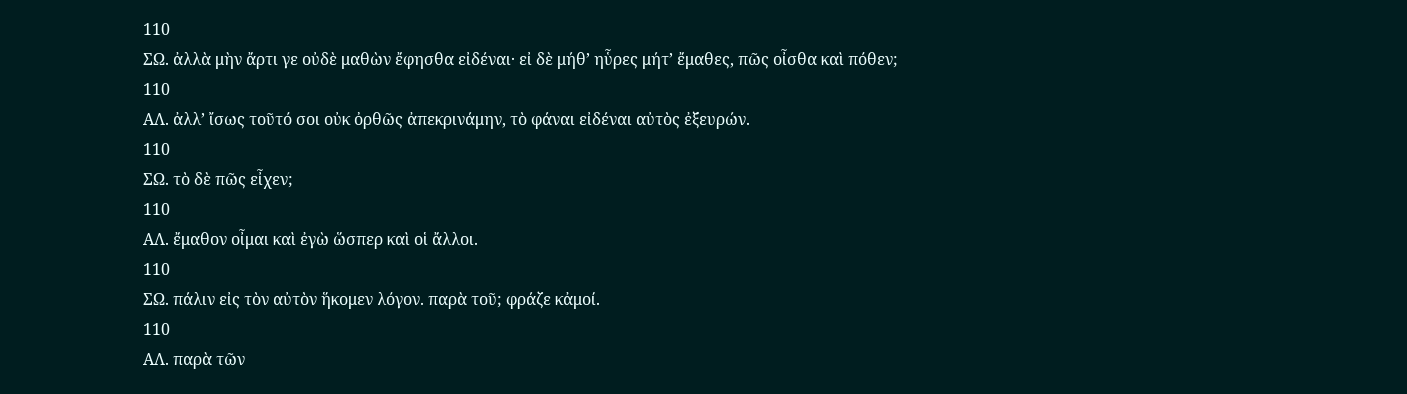110
ΣΩ. ἀλλὰ μὴν ἄρτι γε οὐδὲ μαθὼν ἔφησθα εἰδέναι· εἰ δὲ μήθʼ ηὗρες μήτʼ ἔμαθες, πῶς οἶσθα καὶ πόθεν;
110
ΑΛ. ἀλλʼ ἴσως τοῦτό σοι οὐκ ὀρθῶς ἀπεκρινάμην, τὸ φάναι εἰδέναι αὐτὸς ἐξευρών.
110
ΣΩ. τὸ δὲ πῶς εἶχεν;
110
ΑΛ. ἔμαθον οἶμαι καὶ ἐγὼ ὥσπερ καὶ οἱ ἄλλοι.
110
ΣΩ. πάλιν εἰς τὸν αὐτὸν ἥκομεν λόγον. παρὰ τοῦ; φράζε κἀμοί.
110
ΑΛ. παρὰ τῶν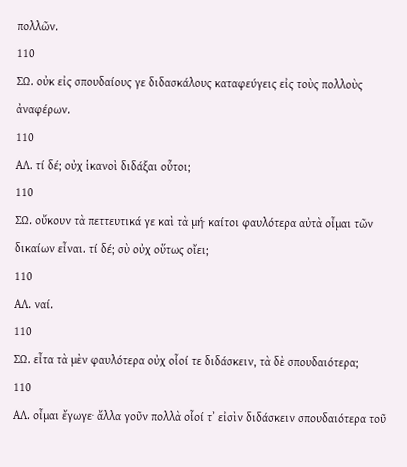πολλῶν.
110
ΣΩ. οὐκ εἰς σπουδαίους γε διδασκάλους καταφεύγεις εἰς τοὺς πολλοὺς ἀναφέρων.
110
ΑΛ. τί δέ; οὐχ ἱκανοὶ διδάξαι οὗτοι;
110
ΣΩ. οὔκουν τὰ πεττευτικά γε καὶ τὰ μή· καίτοι φαυλότερα αὐτὰ οἶμαι τῶν δικαίων εἶναι. τί δέ; σὺ οὐχ οὕτως οἴει;
110
ΑΛ. ναί.
110
ΣΩ. εἶτα τὰ μὲν φαυλότερα οὐχ οἷοί τε διδάσκειν, τὰ δὲ σπουδαιότερα;
110
ΑΛ. οἶμαι ἔγωγε· ἄλλα γοῦν πολλὰ οἷοί τʼ εἰσὶν διδάσκειν σπουδαιότερα τοῦ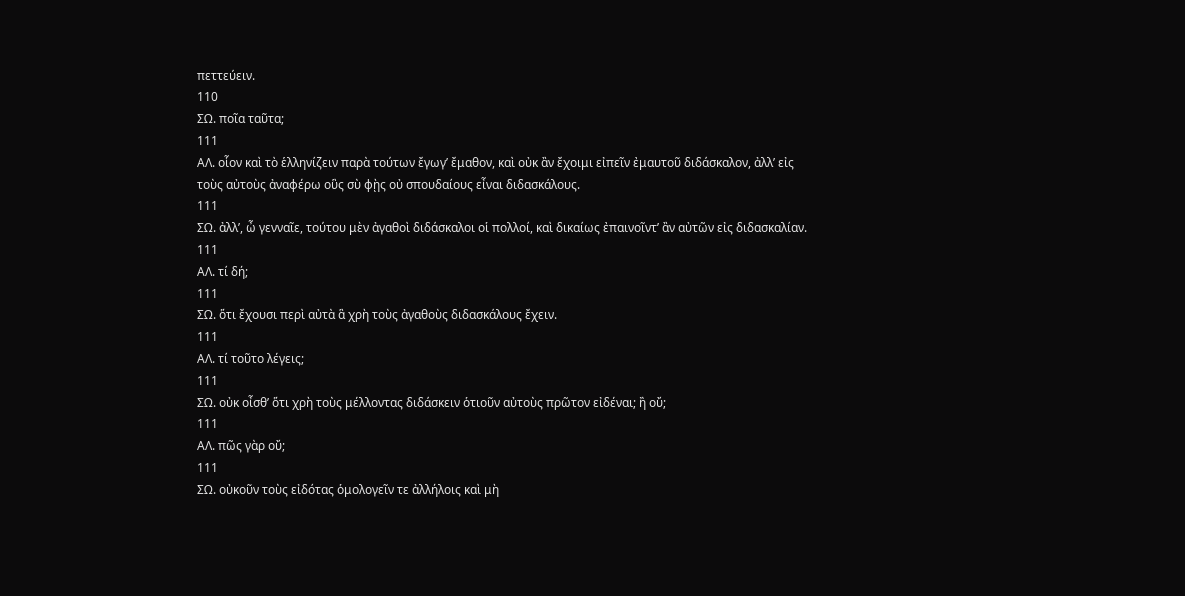πεττεύειν.
110
ΣΩ. ποῖα ταῦτα;
111
ΑΛ. οἷον καὶ τὸ ἑλληνίζειν παρὰ τούτων ἔγωγʼ ἔμαθον, καὶ οὐκ ἂν ἔχοιμι εἰπεῖν ἐμαυτοῦ διδάσκαλον, ἀλλʼ εἰς τοὺς αὐτοὺς ἀναφέρω οὓς σὺ φῂς οὐ σπουδαίους εἶναι διδασκάλους.
111
ΣΩ. ἀλλʼ, ὦ γενναῖε, τούτου μὲν ἀγαθοὶ διδάσκαλοι οἱ πολλοί, καὶ δικαίως ἐπαινοῖντʼ ἂν αὐτῶν εἰς διδασκαλίαν.
111
ΑΛ. τί δή;
111
ΣΩ. ὅτι ἔχουσι περὶ αὐτὰ ἃ χρὴ τοὺς ἀγαθοὺς διδασκάλους ἔχειν.
111
ΑΛ. τί τοῦτο λέγεις;
111
ΣΩ. οὐκ οἶσθʼ ὅτι χρὴ τοὺς μέλλοντας διδάσκειν ὁτιοῦν αὐτοὺς πρῶτον εἰδέναι; ἢ οὔ;
111
ΑΛ. πῶς γὰρ οὔ;
111
ΣΩ. οὐκοῦν τοὺς εἰδότας ὁμολογεῖν τε ἀλλήλοις καὶ μὴ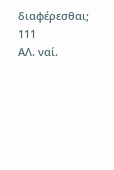διαφέρεσθαι;
111
ΑΛ. ναί.